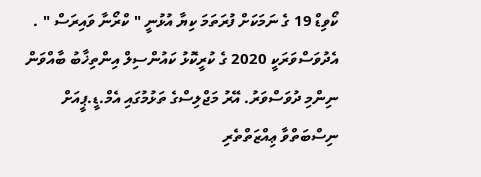ކޯވިޑް 19 ގެ ނަމަކަށް ފުރަތަމަ ކިޔާ އުޅުނީ " ކްރޯނާ ވައިރަސް " . އެދުވަސްވަރަކީ 2020 ގެ ކުރީކޮޅު ކައުންސިލް އިންތިޚާބު ބާއްވަން ނިންމި ދުވަސްވަރު. އޭރު މަޖްލިސްގެ ތަޅުމުގައި އެމް.ޑީ.ޕީއަށް ނިސްބަތްވާ ޢިއްޒަތްތެރި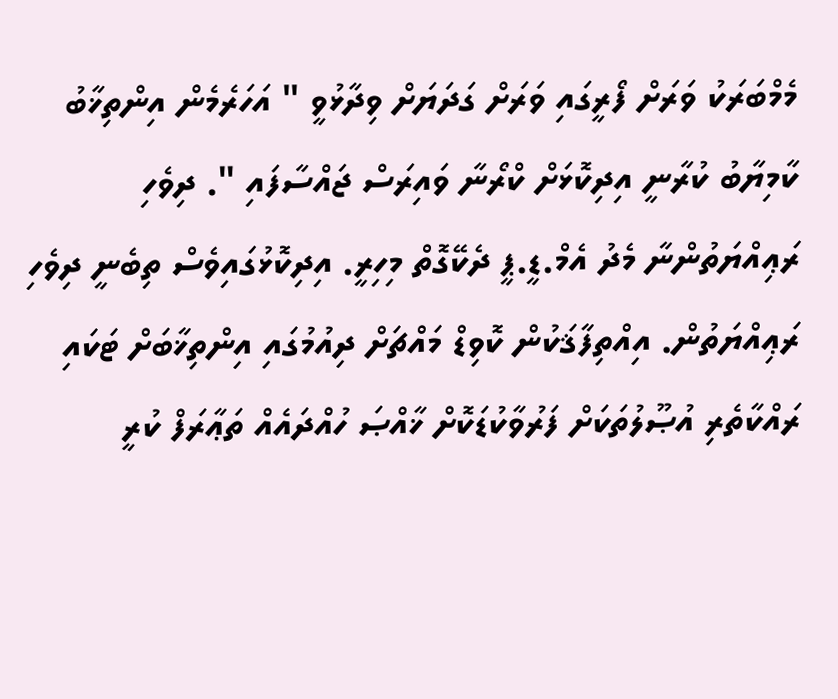މެމްބަރަކު ވަރަށް ފޯރީގައި ވަރަށް ގަދަޔަށް ވިދާޅުވީ " އަހަރެމެން އިންތިޚާބު ކާމިޔާބު ކުރާނީ އިދިކޮޅަށް ކްރޯނާ ވައިރަސް ޖައްސާފައި ". ދިވެހި ރަޢިއްޔަތުންނާ މެދު އެމް.ޑީ.ޕީ ދެކޭގޮތް މިހިރީ. އިދިކޮޅުގައިވެސް ތިބެނީ ދިވެހި ރަޢިއްޔަތުން. އިއްތިފާޤަކުން ކޮވިޑް މައްޗަށް ދިއުމުގައި އިންތިޚާބަށް ޓަކައި ރައްކާތެރި އުޞޫލުތަކަށް ފަރުވާކުޑަކޮށް ޚާއްޞަ ހުއްދައެއް ތަޢާރަފް ކުރީ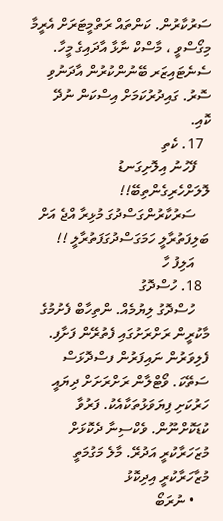ސަރުކާރުން. ކަންތައް ރަތްމީޓަރަށް އެރީމާ މިގޯސްވީ ، މާސްކް ނާޅާ އާދައިގެ މީހާ. ސެނެޓައިޒަރ ބޭނުންކުރުން އާދަނުވި ސޮރު. ގައިދުރުކަމަށް އިސްކަން ނުދޭ ކޮއި.
  17. ކެތި
    ފޭހުނު އިލޮށިގަނޑު ލޮލަށްހެރިގެންތިބޭ!!
    ސަރުކާރުންގަސްދުގަ މުޅިރާ އްޖެ އަށް ބަލިފަތުރާލީ ހަމަގަސްދުގަފަތުރާލީ !!
    އަލިފު ހާ
  18. ހުސްދޮގު
    ހުސްދޮގު ލިޔުމެއް. ންތިހާބް ފެށުމުގެ މާކުރީން ރަށްރަށުގައި ފެތުރޭން ފަށާފި. ފެލިވަރުން ނައިފަރުން ފސްދޮޅަސް ސަތޭކަ. ވޯޓްލާން ރަށްރަށަށް ދިޔައީ ހަރުކަށި ފިޔަވަޅުތަކާއެކު. ފަރުވާ ކުޑަކޮށްނޫން. ވެކްސިނާ ދެކޮޅަށް މުޒަހަރާކުރީ އަދުރޭ. މާލެ މަގުމަތީ މުޒާހަރާކުރީ އިދިކޮޅު
    • ނުރަބޯ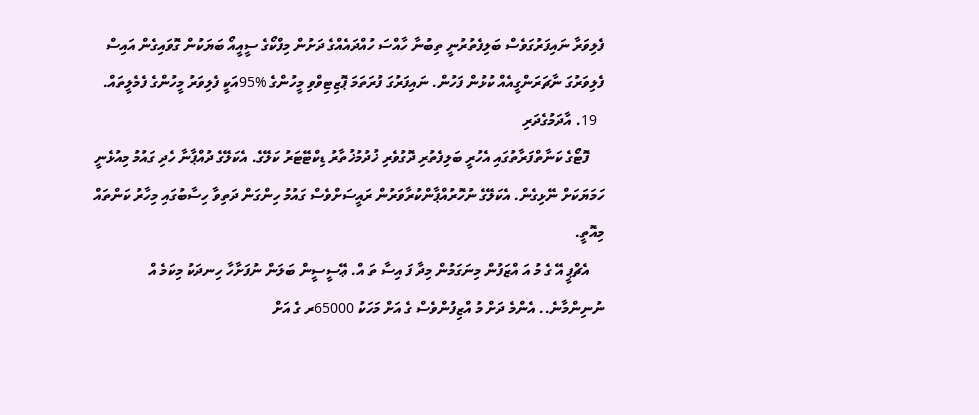ފެލިވަރާ ނައިފަރުގަވެސް ބަލިފެތުރުނީ ތިބުނާ ހާއްސަ ހުއްދައެއްގެ ދަށުން މިފްކޯގެ ސީއީއޯ ބަޔަކުން ގޮވައިގެން އައިސް ފެލިވަރުގަ ނާޗަރަންގީއެއް ކުޅުން ފަހުން. ނައިފަރުގަ ފުރަތަމަ ޕޮޒިޓިވްވި މީހުންގެ %95އަކީ ފެލިވަރު މީހުންގެ ފެމެލީތައް.
  19. އާދަމުގެދަރި
    ފޮޓޯގެ ކަނާތްފަރާތުގައި އެހުރީ ބަލިފެތުރި ދޮގުވެރި ޚުދުމުޚުތާރު ޑިކްޓޭޓަރު ކަލޭގެ. އެކަލޭގެ ދުއްޕާނާ ހެދި ގައުމު މިއުޅެނީ ހަމަޔަކަށް ނޭޅިގެން. އެކަލޭގެ ނުހޮރުއްޕާންކުރާވަރުން ރައީސަށްވެސް ގައުމު ހިންގަން ދަތިވާ ހިސާބުގައި މިހާރު ކަންތައް މިއޮތީ.
    އެޗްޕީ އޭ ގެ މު އަ އްޒަފުން މިނަގަމުން މިދާ ފަ އިސާ ތަ އް. ޢޭސީސީން ބަލަން ނުފަށާހާ ހިނދަކު މިކަމެ އް ނުނިންމާނެ.. އެންމެ ދަށް މު އްޒިފުންވެސް ގެ އަށް މަހަކު 65000ރ ގެ އަށް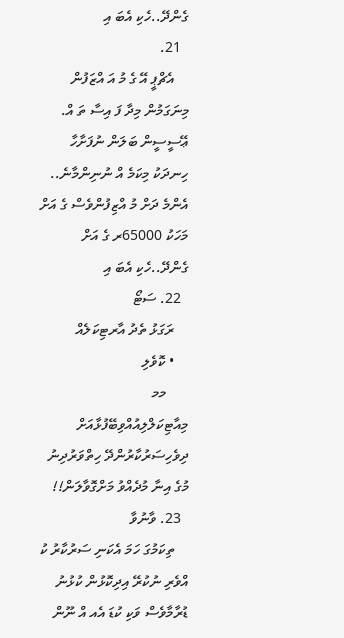ގެންދޭ..ހެކި އެބަ އި
  21.
    އެޗްޕީ އޭ ގެ މު އަ އްޒަފުން މިނަގަމުން މިދާ ފަ އިސާ ތަ އް. ޢޭސީސީން ބަލަން ނުފަށާހާ ހިނދަކު މިކަމެ އް ނުނިންމާނެ.. އެންމެ ދަށް މު އްޒިފުންވެސް ގެ އަށް މަހަކު 65000ރ ގެ އަށް ގެންދޭ..ހެކި އެބަ އި
  22. ސަޓޯ
    ރަގަޅު ތެދު އާރޓިކަލެއް
    • ކޮވެލި
      މމ މިއާޓިކަލްލިއުއްވިބޭފުޅާއަށް ދިވެހިސަރުކާރުންދޭ ހިތްވަރުދިނު މުގެ އިނާ މުދެއްވު މަށްގޮވާލަން!!
  23. ވާނުވާ
    ތިކަމުގަ ހަމަ އެކަނި ސަރުކާރު ކު އްވެރި ނުކުރޭ އިދިކޮޅުން ކުޅުނު ޑުރާމާވެސް ވަކި ކުޑަ އެއ އް ނޫން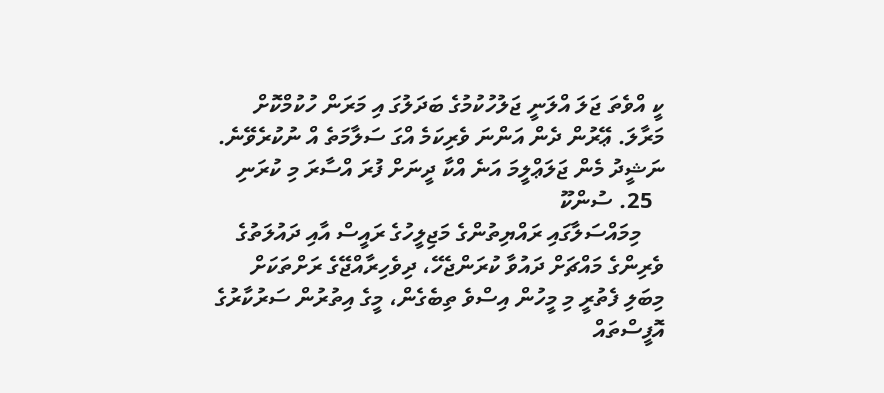ކީ އްވެތަ ޖަލަ އްލަނީ ޖަލުހުކުމުގެ ބަދަލުގަ އި މަރަން ހުކުމްކޮށް މަރާލަ. ޢޭރުން ދެން އަންނަ ވެރިކަމެ އްގަ ސަލާމަތެ އް ނުކުރެވޭނެ. ނަޝީދު މެން ޖަލަޢްލީމަ އަނެ އްކާ ދީނަށް ފުރަ އްސާރަ މި ކުރަނި
  25. ސުންކޫ
    މިމައްސަލާގައި ރައްޔިތުންގެ މަޖިލީހުގެ ރައީސް އާއި ދައުލަތުގެ ވެރިންގެ މައްޗަށް ދައުވާ ކުރަންޖެހޭ، ދިވެހިރާއްޖޭގެ ރަށްތަކަށް މިބަލި ފެތުރީ މި މީހުން އިސްވެ ތިބެގެން، މީގެ އިތުރުން ސަރުކާރުގެ އޮފީސްތައް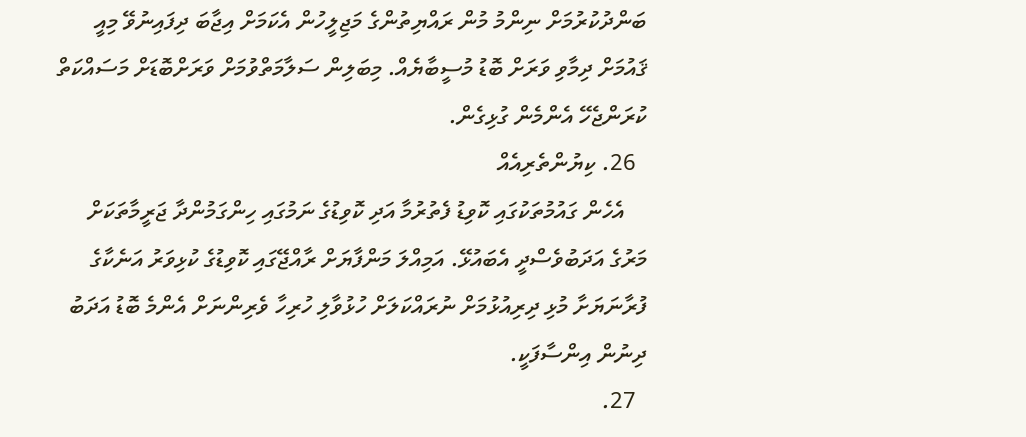ބަންދުކުރުމަށް ނިންމު މުން ރައްޔިތުންގެ މަޖިލީހުން އެކަމަށް އިޖާބަ ދިފައިނުވޭ މިއީ ޤައުމަށް ދިމާވި ވަރަށް ބޮޑު މުސީބާޔެއް. މިބަލިން ސަލާމަތްވުމަށް ވަރަށްބޮޑަށް މަސައްކަތް ކުރަންޖެހޭ އެންމެން ގުޅިގެން.
  26. ކިޔުންތެރިއެއް
    އެހެން ގައުމުތަކުގައި ކޮވިޑު ފެތުރުމާ އަދި ކޮވިޑުގެ ނަމުގައި ހިންގަމުންދާ ޖަރީމާތަކަށް މަރުގެ އަދަބުވެސްދީ އެބައުޅޭ. އަމިއްލަ މަންފާޔަށް ރާއްޖޭގައި ކޮވިޑުގެ ކުޅިވަރު އަނެކާގެ ފުރާނަޔަށާ މުޅި ދިރިއުޅުމަށް ނުރައްކަލަށް ހުޅުވާލި ހުރިހާ ވެރިންނަށް އެންމެ ބޮޑު އަދަބު ދިނުން އިންސާފަކީ.
  27.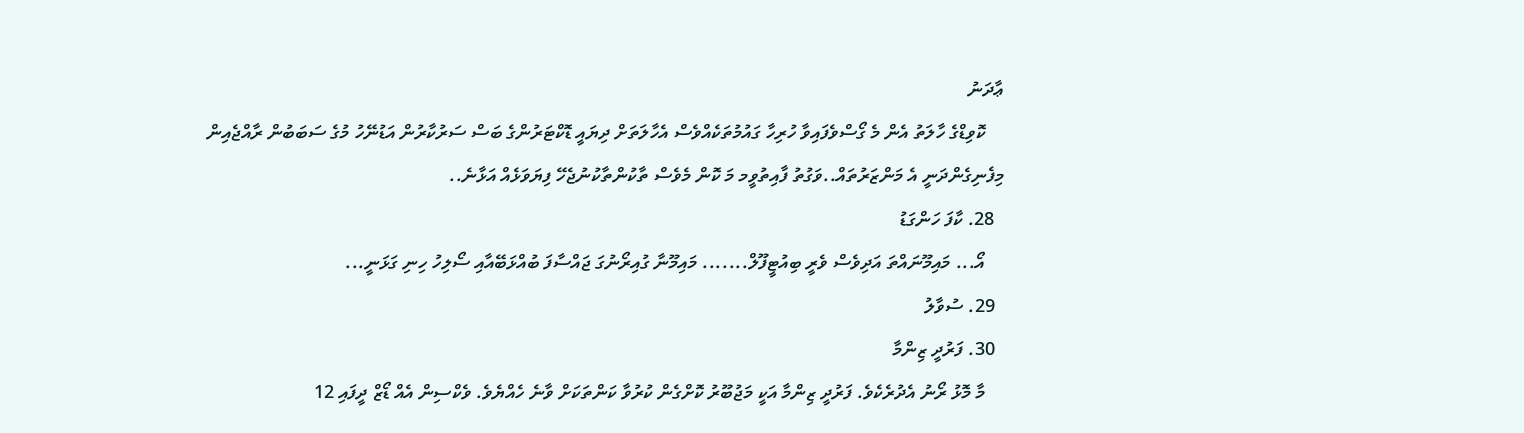ޢާދަނު
    ކޮވިޑްގެ ހާލަތު އެން މެ ގޯސްވެފައިވާ ހުރިހާ ގައުމުތަކެއްވެސް އެހާލަތަށް ދިޔައީ ޑޮކްޓަރުންގެ ބަސް ސަރުކާރުން އަޑުނޭހު މުގެ ސަބަބުން ރާއްޖެއިން މިފެނިގެންދަނީ އެ މަންޒަރުތައް..ވަގުތު ފާއިތުވީމ މަ ކޮން މެވެސް ތާކުންތާކުނުޖެހޭ ފިޔަވަޅެއް އަޅާނެ..
  28. ކާފަ ހަންގަޑު
    އޯ... މައިމޫނައްތަ އަދިވެސް ވެރީ ބިއުޓީފޫލް....... މައިމޫނާ ގުއިރޯނުގަ ޖައްސާފަ ބުއްޅަބޭއާއި ސޯލިހު ހިނި ގަޅަނީ...
  29. ސުވާލު
  30. ފަރުދީ ޒިންމާ
    މާ މޮޅު ރޯނު އެދުރެކެވެ. ފަރުދީ ޒިންމާ އަކީ މަޖުބޫރު ކޮށްގެން ކުރުވާ ކަންތަކަށް ވާނެ ހެއްޔެވެ. ވެކްސިން އެއް ޑޯޒް ދީފައި 12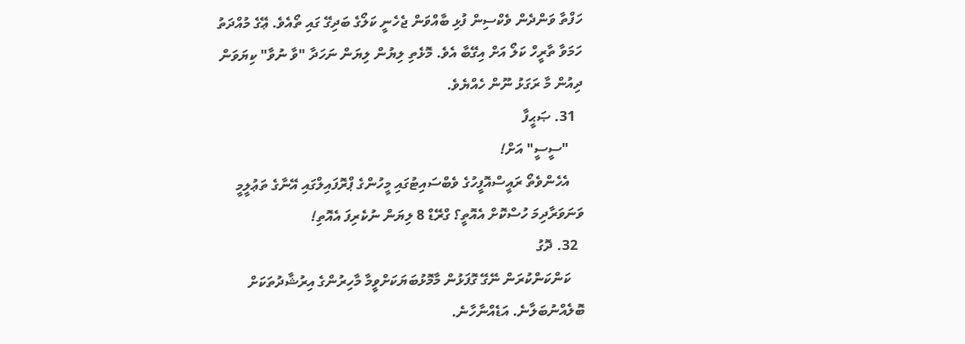ހަފްތާ ވަންދެން ވެކްސިން ފުޅި ބާއްވަން ޖެހެނީ ކަލޯގެ ބަދިގޭ ގައި ތޯއެވެ. ޢޭގެ މުއްދަތު ހަމަވާ ތާރީހް ކަލޯ އަށް އިގޭބާ އެވެ. މޮޅެތި ލިޔުން ލިޔަން ނަހަދާ "ވާ ނުވާ" ކިޔަވަން ދިއުން މާ ރަގަޅު ނޫން ހެއްޔެވެ.
  31. ޞަޙީފާ
    "ސީސީ" އަށް!
    އެހެންވެތޯ ރައީސްއޮފީހުގެ ވެބްސައިޓުގައި މީހުންގެ ޕްރޮފައިލްގައި އޭނާގެ ތަޢުލީމީ ވަނަވަރާދިމަ ހުސްކޮށް އެއޮތީ؟ ގްރޭޑް 8 ލިޔަން ނުކެރިފަ އެއޮތި!
  32. ދޮގު
    ކަންކަންކުރަން ނޭގޭ ގޮފަޅުން މާމޮޅުބަޔަކަށްވީމާ މާހިރުންގެ އިރުޝާދުތަކަށް ބޮލެއްނުބަލާނެ. އަޑެއްނާހާނެ.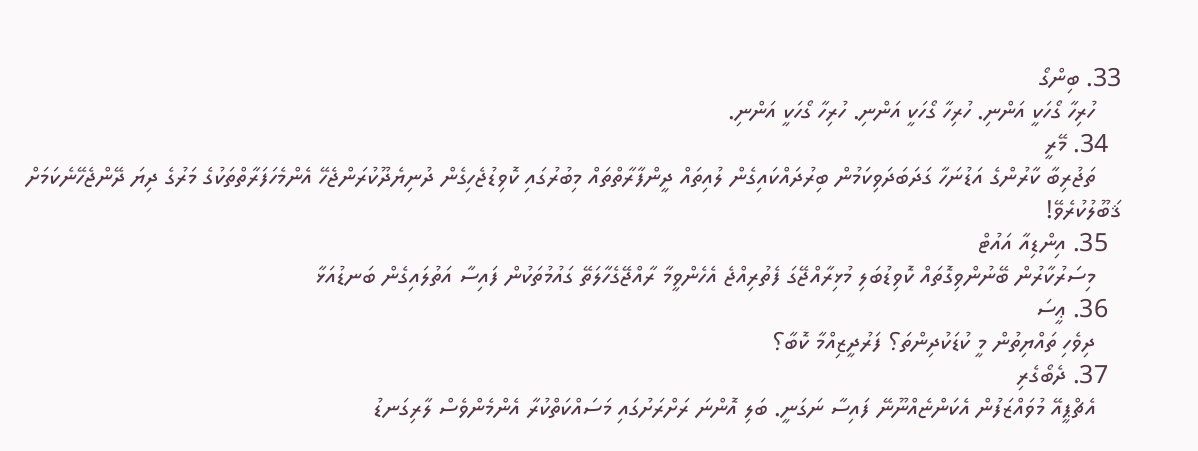33. ބިންގޯ
    ހުރިހާ ގޯހަކީ އަންނި. ހުރިހާ ގޯހަކީ އަންނި. ހުރިހާ ގޯހަކީ އަންނި.
  34. މޭރީ
    ތަޖުރިބާ ކާރުންގެ އަޑުނަހާ ގަދަބަދަވިކަމުން ބިރުދައްކައިގެން ލުއިތައް ދީންފާރާތްތައް މިބުރުގައި ކޮވިޑުޖެހިގެން ދުނިޔެދޫކުރަންޖެހޭ އެންމެހަފަރާތްތަކުގެ މަރުގެ ދިޔަ ދޭންޖެހޭނެކަމަށް ޤަބޫލުކުރެވޭ!
  35. އިންޑިއާ އައުޓް
    މިސަރުކާރުން ބޭނުންވިގޮތައް ކޮވިޑުބަލި މުޅިރާއްޖޭގަ ފެތުރިއްޖެ އެހެންވީމާ ރާއްޖޭގެހާލަތޭ ގައުމުތަކުން ފައިސާ އަތުލައިގެން ބަނޑުއަޅާ
  36. ޢީސަ
    ދިވެހި ތައްޔިތުން މީ ކުޑަކުދިންތަ؟ ފަރުދީޒިއްމާ ކޮބާ؟
  37. ދެބޯގެރި
    އެޗްޕީއޭ މުވައްޒަފުން އެކަންޏެއްނޫނޭ ފައިސާ ނަގަނީ. ބަލި އޮންނަ ރަށްރަށުގައި މަސައްކަތްކުރާ އެންމެންވެސް ލާރިގަނޑު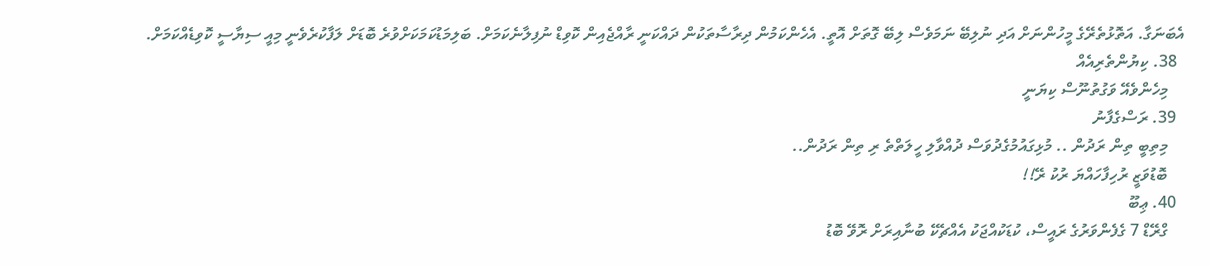އެބަނަގާ. އަތޮޅުތެރޭގެ މީހުންނަށް އަދި ނުލިބޭ ނަމަވެސް ލިބޭ ގޮތަށް އޮތީ. އެހެންކަމުން ދިރާސާތަކުން ދައްކަނީ ރާއްޖެއިން ކޮވިޑް ނުފިލާނެކަމަށް. ބަލިމަޑުކަމަކަށްވުރެ ބޮޑަށް ލަފާކުރެވެނީ މިއީ ސިޔާސީ ކޮވިޑެއްކަމަށް.
  38. ކިޔުންތެރިއެއް
    މިހެންވެއޭ ވަގުތުނޫސް ކިޔަނީ
  39. ރަސްގެފާނު
    މިތިބީ ތިން ރަދުން .. މުޅިގައުމުގެދުވަސް ދުއްވާލި ހީލަތްތެ ރި ތިން ރަދުން..
    ބޮޑުވަޒީ ރުހިފާހައްޔަ ރުކު ރޭ!!
  40. ޢިބޫ
    ގްރޭޑް 7 ގެފެންވަރުގެ ރައީސް، ކުޑަކުއްޖަކު އެއްޗެކޭ ބުނާއިރަށް ރޮވޭ ބޮޑު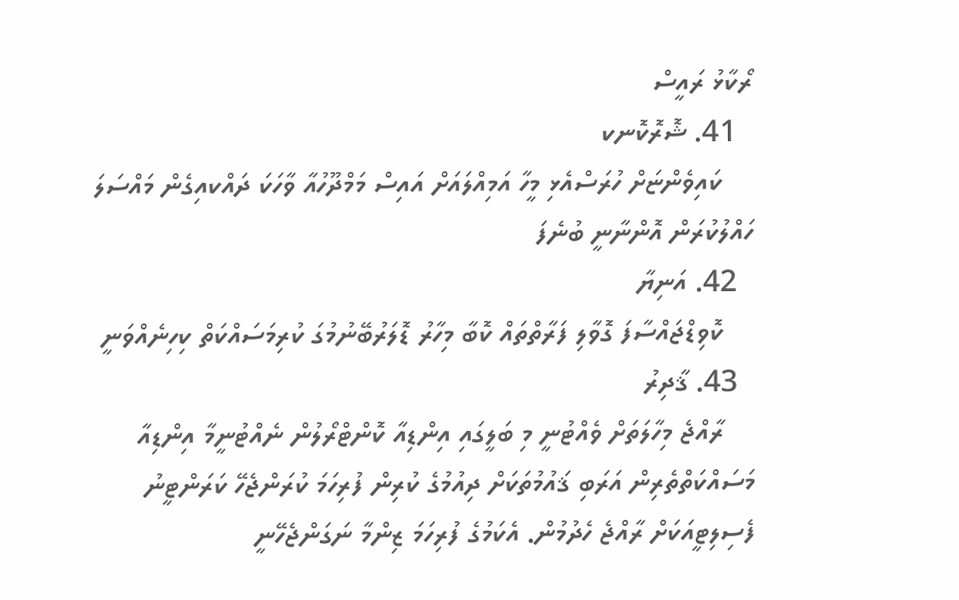ރޯކާޅު ރައީސް
  41. ޝޮރޮކޮނކ
    ކައިވެންޏަށް ހުރަސްއެޅި މީހާ އަމިއްލައަށް އައިސް މަމްދޫހުއާ ވާހަކަ ދައްކއިގެން މައްސަލަ ހައްލުކުރަން އޮންނާނީ ބުނެފަ
  42. އަނިޔާ
    ކޮވިޑްޖައްސާފަ ގޮވާލި ފަރާތްތައް ކޮބާ މިހާރު ޑޮލަރުބޭނުމުގަ ކުރިމަސައްކަތް ކިހިނެއްވަނީ
  43. ޤާދިރު
    ރާއްޖެ މިހާލަތަށް ވެއްޓުނީ މި ބަލީގައި އިންޑިއާ ކޮންޓްރޯލުން ނެއްޓުނީމާ އިންޑިއާ މަސައްކަތްތެރިން އަރަބި ޤައުމުތަކަށް ދިއުމުގެ ކުރިން ފުރިހަމަ ކުރަންޖެހޭ ކަރަންޓީނު ފެސިލިޓީއަކަށް ރާއްޖެ ހެދުމުން. އެކަމުގެ ފުރިހަމަ ޒިންމާ ނަގަންޖެހޭނީ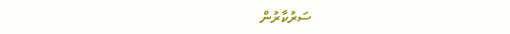ސަރުކާރުން